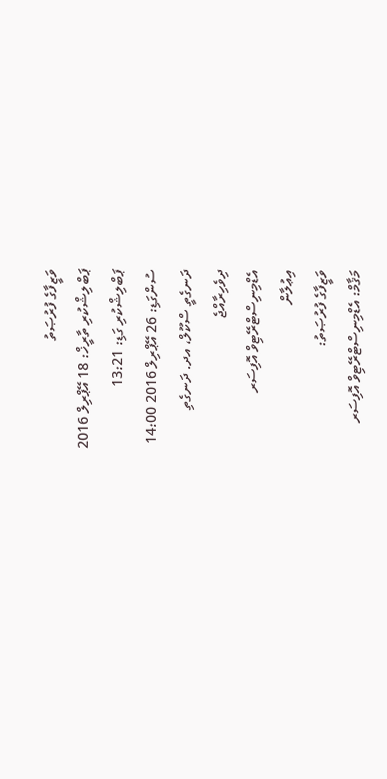ވަޒީފާގެ ފުރުޞަތު
ޕަބްލިޝްކުރި ތާރީޚް: 18 އޭޕްރިލް 2016
ޕަބްލިޝްކުރި ގަޑި: 13:21
ސުންގަޑި: 26 އޭޕްރިލް 2016 14:00
ދަނގެތީ ސްކޫލް، އދ. ދަނގެތި
ދިވެހިރާއްޖެ
އެޑްމިނިސްޓްރޭޓިވް އޮފިސަރ
އިޢުލާން
ވަޒީފާގެ ފުރުޞަތު:
މަޤާމް: އެޑްމިނިސްޓްރޭޓިވް އޮފިސަރ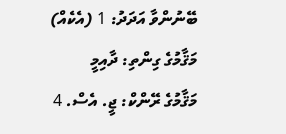ބޭނުންވާ އަދަދު: 1 (އެކެއް)
މަޤާމުގެ ގިންތި: ދާއިމީ
މަޤާމުގެ ރޭންކް: ޖީ. އެސް. 4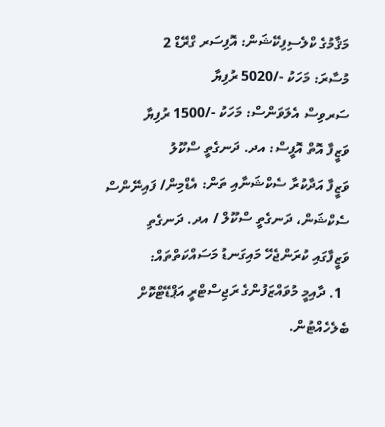މަޤާމުގެ ކްލެސިފިކޭޝަން: އޮފިސަރ ގްރޭޑް 2
މުސާރަ: މަހަކު -/5020 ރުފިޔާ
ސަރވިސް އެލަވަންސް: މަހަކު -/1500 ރުފިޔާ
ވަޒީފާ އޮތް އޮފީސް: އދ. ދަނގެތީ ސްކޫލު
ވަޒީފާ އަދާކުރާ ސެކްޝަނާއި ތަން: އެޑްމިން/ ފައިނޭންސް ސެކްޝަން، ދަނގެތީ ސްކޫލް / އދ. ދަނގެތި
ވަޒީފާގައި ކުރަންޖެހޭ މައިގަނޑު މަސައްކަތްތައް:
  1. ދާއިމީ މުވައްޒަފުންގެ ރަޖިސްޓްރީ އަޕްޑޭޓްކޮށް ބެލެހެއްޓުން.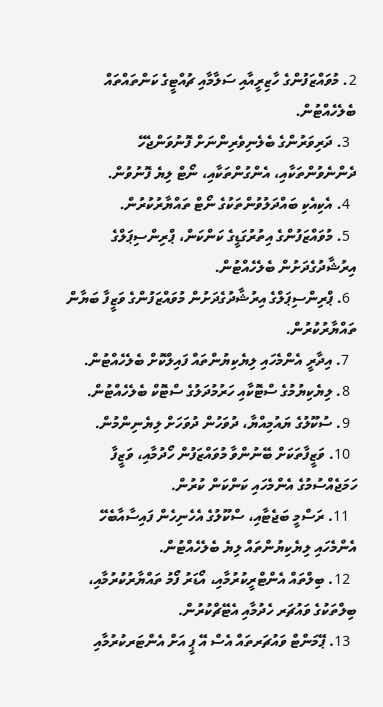2. މުވައްޒަފުންގެ ހާޒިރީއާއި ސަލާމާއި ޗުއްޓީގެ ކަންތައްތައް ބެލެހެއްޓުން.
  3. ދަރިވަރުންގެ ބެލެނިވެރިންނަށް ފޮނުވަންޖެހޭ ދެންނެވުންތަކާއި، އެންގުންތަކާއި، ނޯޓް ލިޔެ ފޮނުވުން.
  4. އެކިއެކި ބައްދަލުވުންތަކުގެ ނޯޓް ތައްޔާރުކުރުން.
  5. މުވައްޒަފުންގެ އިތުރުގަޑީގެ ކަންކަން، ޕްރިންސިޕަލްގެ އިރުޝާދުގެދަށުން ބެލެހެއްޓުން.
  6. ޕްރިންސިޕަލްގެ އިރުޝާދުގެދަށުން މުވައްޒަފުންގެ ވަޒީފާ ބަޔާން ތައްޔާރުކުރުން.
  7. އިދާރީ އެންމެހައި ލިޔެކިޔުންތައް ފައިލްކޮށް ބެލެހެއްޓުން.
  8. ލިޔެކިޔުމުގެ ސްޓޮކާއި ހަރުމުދަލުގެ ސްޓޮކް ބެލެހެއްޓުން.
  9. ސުކޫލުގެ ޔައުމިއްޔާ، ދުވަހުން ދުވަހަށް ލިޔެނިންމުން.
  10. ވަޒީފާތަކަށް ބޭނުންވާ މުވައްޒަފުން ހޯދުމާއި، ވަޒީފާ ހަމަޖެއްސުމުގެ އެންމެހައި ކަންކަން ކުރުން.
  11. ރަސްމީ ބަޖެޓާއި، ސްކޫލުގެ އެހެނިހެން ފައިސާއާބެހޭ އެންމެހައި ލިޔެކިޔުންތައް ލިޔެ ބެލެހެއްޓުން.
  12. ބިލްތައް އެންޓްރީކުރުމާއި، އޯޑަރު ފޯމު ތައްޔާރުކުރުމާއި، ބިލްތަކުގެ ވައުޗަރ ހެދުމާއި އެޓޭޗްކުރުން.
  13. ޕޭމަންޓް ވައުޗަރތައް އެސް އޭ ޕީ އަށް އެންޓަރކުރުމާއި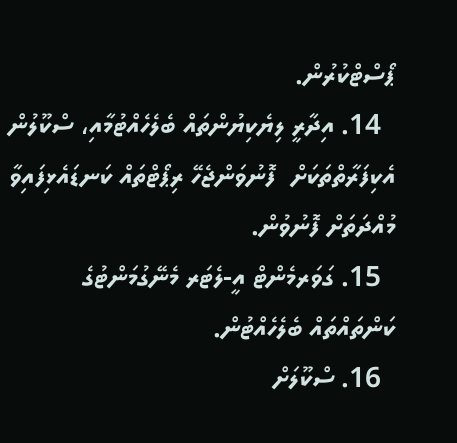ޕޯސްޓްކުރުން.
  14. އިދާރީ ލިޔެކިޔުންތައް ބެލެހެއްޓުމާއި، ސްކޫލުން އެކިފަރާތްތަކަށް  ފޮނުވަންޖެހޭ ރިޕޯޓްތައް ކަނޑައެޅިފައިވާ މުއްދަތަށް ފޮނުވުން.
  15. ގަވަރމެންޓް އީ-ލެޓަރ މެނޭގުމަންޓުގެ ކަންތައްތައް ބެލެހެއްޓުން.
  16. ސްކޫލަށް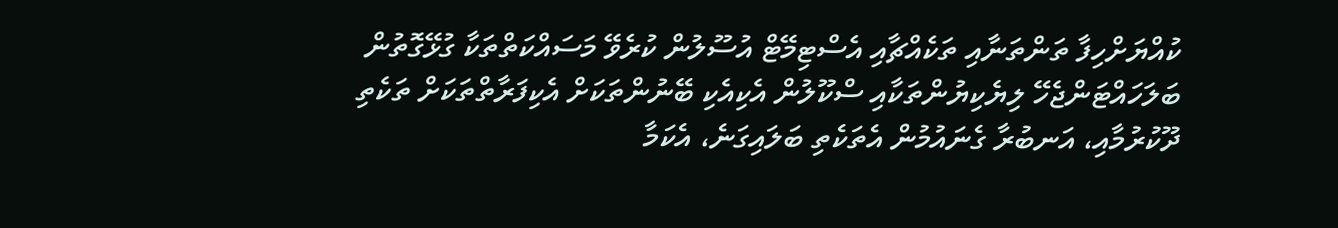ކުއްޔަށްހިފާ ތަންތަނާއި ތަކެއްޗާއި އެސްޓިމޭޓް އުސޫލުން ކުރެވޭ މަސައްކަތްތަކާ ގުޅޭގޮތުން ބަލަހައްޓަންޖެހޭ ލިޔެކިޔުންތަކާއި ސްކޫލުން އެކިއެކި ބޭނުންތަކަށް އެކިފަރާތްތަކަށް ތަކެތި ދޫކުރުމާއި، އަނބުރާ ގެނައުމުން އެތަކެތި ބަލައިގަނެ، އެކަމާ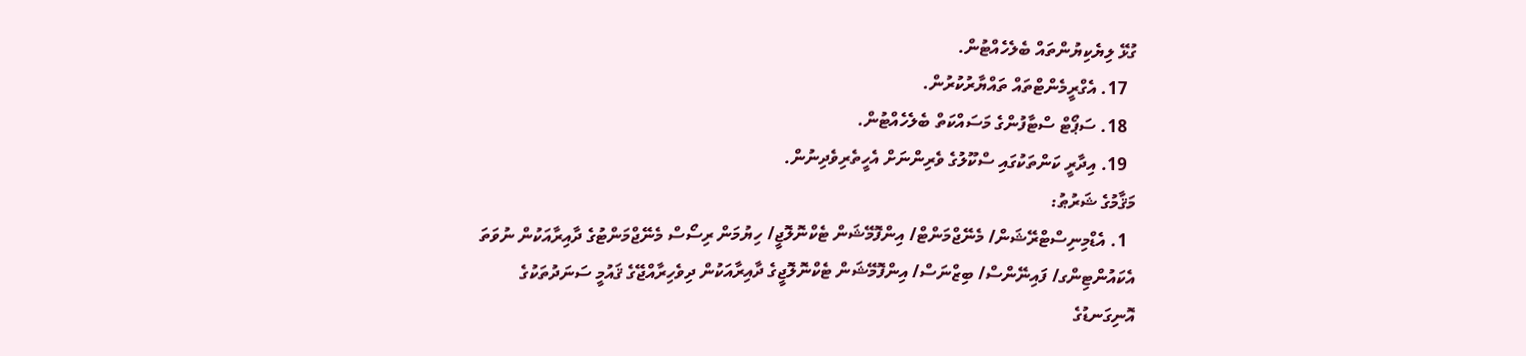ގުޅޭ ލިޔެކިޔުންތައް ބެލެހެއްޓުން.
  17. އެގްރީމެންޓްތައް ތައްޔާރުކުރުން.
  18. ސަޕޯޓް ސްޓާފުންގެ މަސައްކަތް ބެލެހެއްޓުން.
  19. އިދާރީ ކަންތަކުގައި ސްކޫލުގެ ވެރިންނަށް އެހީތެރިވެދިނުން.
މަޤާމުގެ ޝަރުޠު:
  1. އެޑްމިނިސްޓްރޭޝަން/ މެނޭޖްމަންޓް/ އިންފޮމޭޝަން ޓެކްނޮލޮޖީ/ ހިޔުމަން ރިސޯސް މެނޭޖްމަންޓުގެ ދާއިރާއަކުން ނުވަތަ އެކައުންޓިންގ/ ފައިނޭންސް/ ބިޒްނަސް/ އިންފޮމޭޝަން ޓެކްނޮލޮޖީގެ ދާއިރާއަކުން ދިވެހިރާއްޖޭގެ ޤައުމީ ސަނަދުތަކުގެ އޮނިގަނޑުގެ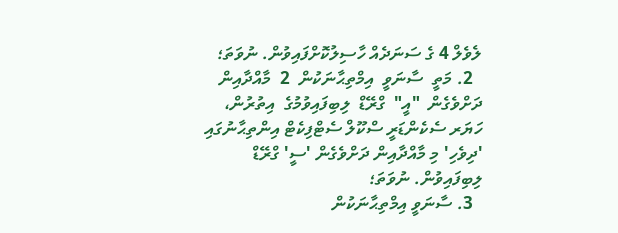ލެވެލް 4 ގެ ސަނަދެއް ހާސިލުކޮށްފައިވުން. ނުވަތަ؛
  2. މަތީ  ސާނަވީ  އިމްތިޙާނަކުން  2  މާއްދާއިން  ދަށްވެގެން  "އީ"  ގްރޭޑް  ލިބިފައިވުމުގެ  އިތުރުން، ހަޔަރ ސެކެންޑަރީ ސްކޫލް ސެޓްފިކެޓް އިންތިޙާނުގައި 'ދިވެހި' މި މާއްދާއިން ދަށްވެގެން 'ސީ' ގްރޭޑް ލިބިފައިވުން. ނުވަތަ؛
  3. ސާނަވީ އިމްތިޙާނަކުން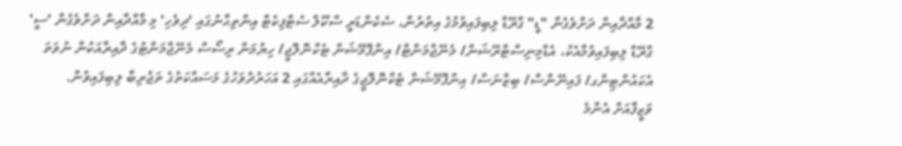2 މާއްދާއިން ދަށްވެގެން "ޑީ" ގްރޭޑް ލިބިފައިވުމުގެ އިތުރުން، ސެކެންޑަރީ ސްކޫލް ސެޓްފިކެޓް އިންތިޙާނުގައި 'ދިވެހި' މި މާއްދާއިން ދަށްވެގެން 'ސީ' ގްރޭޑް ލިބިފައިވުމާއެކު، އެޑްމިނިސްޓްރޭޝަން/ މެނޭޖްމަންޓް/ އިންފޮމޭޝަން ޓެކްނޮލޮޖީ/ ހިޔުމަން ރިސޯސް މެނޭޖްމަންޓުގެ ދާއިރާއަކުން ނުވަތަ އެކައުންޓިންގ/ ފައިނޭންސް/ ބިޒްނަސް/ އިންފޮމޭޝަން ޓެކްނޮލޮޖީގެ ދާއިރާއެއްގައި 2 އަހަރުދުވަހުގެ މަސައްކަތުގެ ތަޖުރިބާ ލިބިފައިވުން.
ވަޒީފާއަށް އެންމެ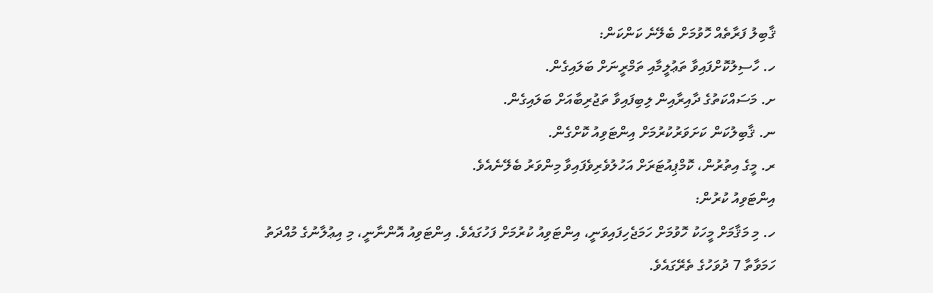ޤާބިލު ފަރާތެއް ހޮވުމަށް ބެލޭނެ ކަންކަން:
ހ. ހާސިލުކޮށްފައިވާ ތަޢުލީމާއި ތަމްރީނަށް ބަލައިގެން.
ށ. މަސައްކަތުގެ ދާއިރާއިން ލިބިފައިވާ ތަޖުރިބާއަށް ބަލައިގެން.
ނ. ޤާބިލުކަން ކަށަވަރުކުރުމަށް އިންޓަވިއު ކޮށްގެން.
ރ. މީގެ އިތުރުން، ކޮމްޕިއުޓަރަށް އަހުލުވެރިވެފައިވާ މިންވަރު ބެލޭނެއެވެ.
އިންޓަވިއު ކުރުން:
ހ. މި މަޤާމަށް މީހަކު ހޮވުމަށް ހަމަޖެހިފައިވަނީ، އިންޓަވިއު ކުރުމަށް ފަހުގައެވެ. އިންޓަވިއު އޮންނާނީ، މި އިޢުލާނުގެ މުއްދަތު ހަމަވާތާ 7 ދުވަހުގެ ތެރޭގައެވެ.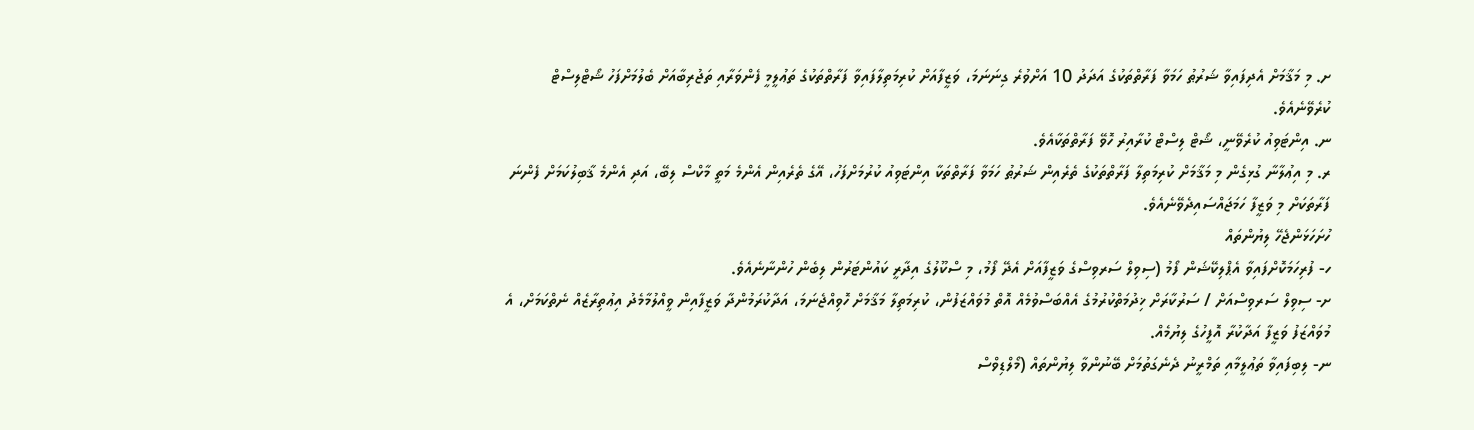ށ. މި މަޤާމަށް އެދިފައިވާ ޝަރުޠު ހަމަވާ ފަރާތްތަކުގެ އަދަދު 10 އަށްވުރެ ގިނަނަމަ، ވަޒީފާއަށް ކުރިމަތިލާފައިވާ ފަރާތްތަކުގެ ތަޢުލީމީ ފެންވަރާއި ތަޖުރިބާއަށް ބެލުމަށްފަހު ޝޯޓްލިސްޓް ކުރެވޭނެއެވެ.
ނ. އިންޓަވިއު ކުރެވޭނީ، ޝޯޓް ލިސްޓް ކުރާއިރު ހޮވޭ ފަރާތްތަކާއެވެ.
ރ. މި އިޢުލާނާ ގުޅިގެން މި މަޤާމަށް ކުރިމަތިލާ ފަރާތްތަކުގެ ތެރެއިން ޝަރުޠު ހަމަވާ ފަރާތްތަކާ އިންޓަވިއު ކުރުމަށްފަހު، އޭގެ ތެރެއިން އެންމެ މަތީ މާކްސް ލިބޭ، އަދި އެންމެ ޤާބިލުކަމަށް ފެންނަ ފަރާތަކަށް މި ވަޒީފާ ހަމަޖައްސައިދެވޭނެއެވެ.
ހުށަހަޅަންޖެހޭ ލިޔުންތައް
ހ- ފުރިހަމަކޮށްފައިވާ އެޕްލިކޭޝަން ފޯމު (ސިވިލް ސަރވިސްގެ ވަޒީފާއަށް އެދޭ ފޯމު، މި ސްކޫލުގެ އިދާރީ ކައުންޓަރުން ލިބެން ހުންނާނެއެވެ.
ށ- ސިވިލް ސަރވިސްއަށް / ސަރުކާރަށް ޚިދުމަތްކުރުމުގެ އެއްބަސްވުމެއް އޮތް މުވައްޒަފުން، ކުރިމަތިލާ މަޤާމަށް ހޮވިއްޖެނަމަ، އަދާކުރަމުންދާ ވަޒީފާއިން ވީއްލުމާމެދު އިޢުތިރާޒެއް ނެތްކަމަށް، އެ މުވައްޒަފު ވަޒީފާ އަދާކުރާ އޮފީހުގެ ލިޔުމެއް.
ނ- ލިބިފައިވާ ތަޢުލީމާއި ތަމްރީނު ދެނެގަތުމަށް ބޭނުންވާ ލިޔުންތައް (މޯލްޑިވްސް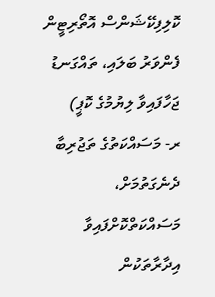ކޮލިފިކޭޝަންސް އޮތޯރިޓީން ފެންވަރު ބަލައި، ތައްގަނޑު ޖަހާފައިވާ ލިޔުމުގެ ކޮޕީ)
ރ- މަސައްކަތުގެ ތަޖުރިބާ ދެނެގަތުމަށް، މަސައްކަތްކޮށްފައިވާ އިދާރާތަކުން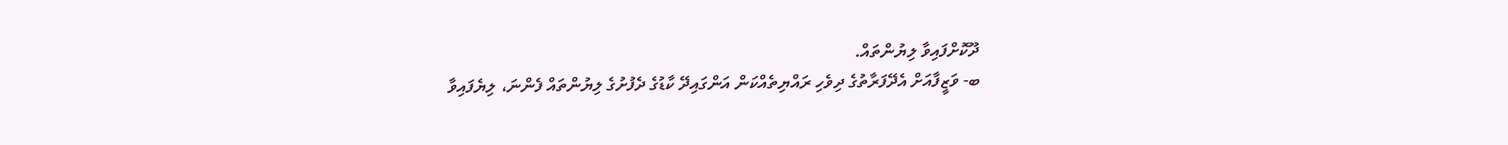ދޫކޮށްފައިވާ ލިޔުންތައް.
ބ- ވަޒީފާއަށް އެދޭފަރާތުގެ ދިވެހި ރައްޔިތެއްކަން އަންގައިދޭ ކާޑުގެ ދެފުށުގެ ލިޔުންތައް ފެންނަ، ލިޔެފައިވާ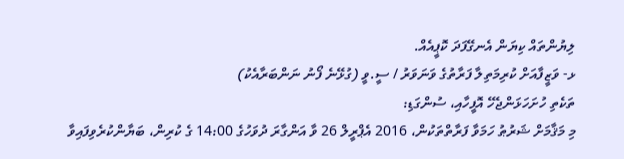ލިޔުންތައް ކިޔަން އެނގޭފަދަ ކޮޕީއެއް.
ޅ- ވަޒީފާއަށް ކުރިމަތިލާ ފަރާތުގެ ވަނަވަރު / ސީ.ވީ (ގުޅޭނެ ފޯނު ނަންބަރާއެކު)
ތަކެތި ހުށަހަޅަންޖެހޭ އޮފީހާއި، ސުންގަޑި:
މި މަޤާމަށް ޝަރުޠު ހަމަވާ ފަރާތްތަކުން، 2016 އެޕްރީލް 26 ވާ އަންގާރަ ދުވަހުގެ 14:00 ގެ ކުރިން، ބަޔާންކުރެވިފައިވާ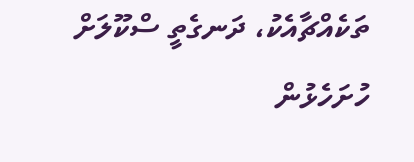ތަކެއްޗާއެކު، ދަނގެތީ ސްކޫލަށް ހުށަހެޅުން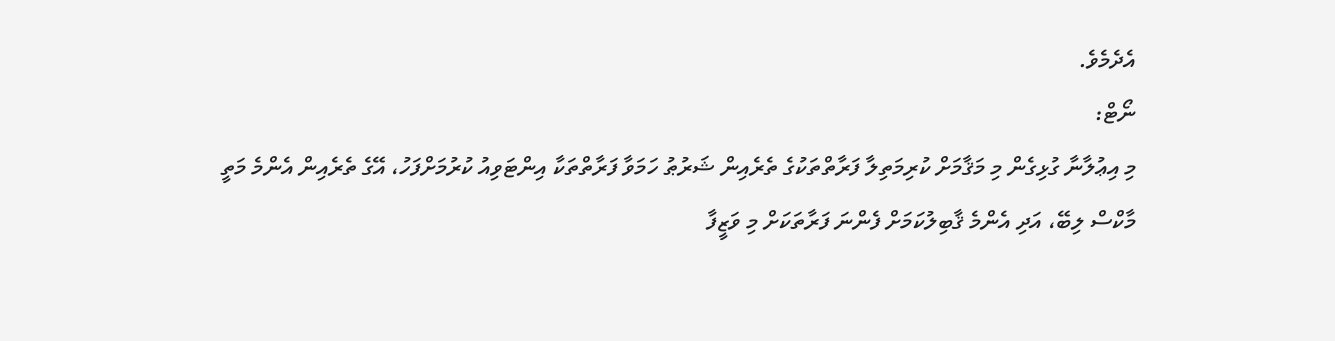އެދެމެވެ.
ނޯޓް:
މި އިޢުލާނާ ގުޅިގެން މި މަޤާމަށް ކުރިމަތިލާ ފަރާތްތަކުގެ ތެރެއިން ޝަރުޠު ހަމަވާ ފަރާތްތަކާ އިންޓަވިއު ކުރުމަށްފަހު، އޭގެ ތެރެއިން އެންމެ މަތީ މާކްސް ލިބޭ، އަދި އެންމެ ޤާބިލުކަމަށް ފެންނަ ފަރާތަކަށް މި ވަޒީފާ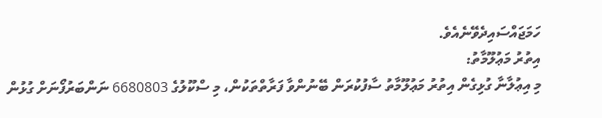ހަމަޖައްސައިދެވޭނެއެވެ.
އިތުރު މަޢުލޫމާތު:
މި އިޢުލާނާ ގުޅިގެން އިތުރު މަޢުލޫމާތު ސާފުކުރަން ބޭނުންވާ ފަރާތްތަކުން، މި ސްކޫލުގެ 6680803 ނަންބަރުފޯނަށް ގުޅުން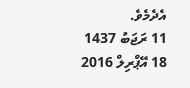އެދެމެވެ.
11 ރަޖަބު 1437
18 އޭޕްރިލް 2016